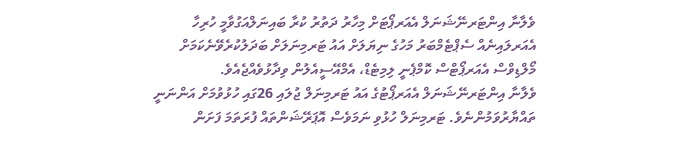ވެލާނާ އިންޓަރނޭޝަނަލް އެއަރޕޯޓަށް މިހާރު ދަތުރު ކުރާ ބައިނަލްއަގުވާމީ ހުރިހާ އެއަރލައިނެއް ސެޕްޓެމްބަރު މަހުގެ ނިޔަލަށް އައު ޓަރމިނަލަށް ބަދަލުކުރެވޭނެކަމަށް މޯލްޑިވްސް އެއަރޕޯޓްސް ކޮމްޕެނީ ލިމިޓެޑް، އެމްއޭސީއެލުން ވިދާޅުވެއްޖެއެވެ.
ވެލާނާ އިންޓަރނޭޝަނަލް އެއަރޕޯޓުގެ އައު ޓަރމިނަލް ޖުލައި 26ގައި ހުޅުވުމަށް އަންނަނީ ތައްޔާރުވަމުންނެވެ. ޓަރމިނަލް ހުޅުވި ނަމަވެސް އޮޕަރޭޝަންތައް ފުރަތަމަ ފަށަން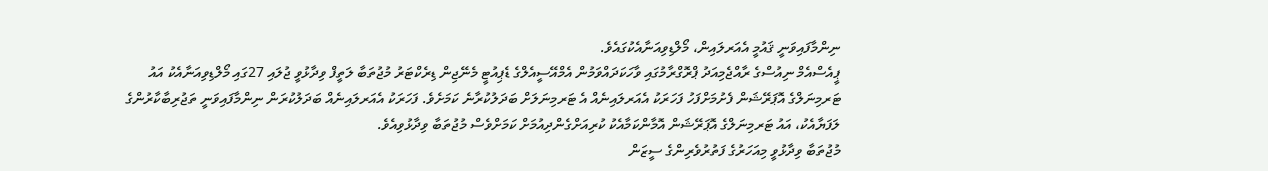ނިންމާފައިވަނީ ޤައުމީ އެއަރލައިން، މޯލްޑިވިއަނާއެކުގައެވެ.
ޕީއެސްއެމް ނިއުސްގެ ރާއްޖެމިއަދު ޕްރޮގްރާމުގައި ވާހަކަދައްވަމުން އެމްއޭސީއެލްގެ ޑެޕިއުޓީ މެނޭޖިން ޑިރެކްޓަރު މުޖުތަބާ ލަތީފް ވިދާޅުވީ ޖުލައި 27ގައި މޯލްޑިވިއަނާއެކު އައު ޓަރމިނަލްގެ އޮޕަރޭޝަން ފެށުމަށްފަހު ފަހަރަކު އެއަރލައިނެއް އެ ޓަރމިނަލަށް ބަދަލުކުރާނެ ކަމަށެވެ. ފަހަރަކު އެއަރލައިނެއް ބަދަލުކުރަން ނިންމާފައިވަނީ ތަޖުރިބާކާރުންގެ ލަފަޔާއެކު، އައު ޓަރމިނަލްގެ އޮޕަރޭޝަން އޮމާންކަމާއެކު ކުރިއަށްގެންދިއުމަށް ކަމަށްވެސް މުޖުތަބާ ވިދާޅުވިއެވެ.
މުޖުތަބާ ވިދާޅުވީ މިއަހަރުގެ ފަތުރުވެރިންގެ ސީޒަން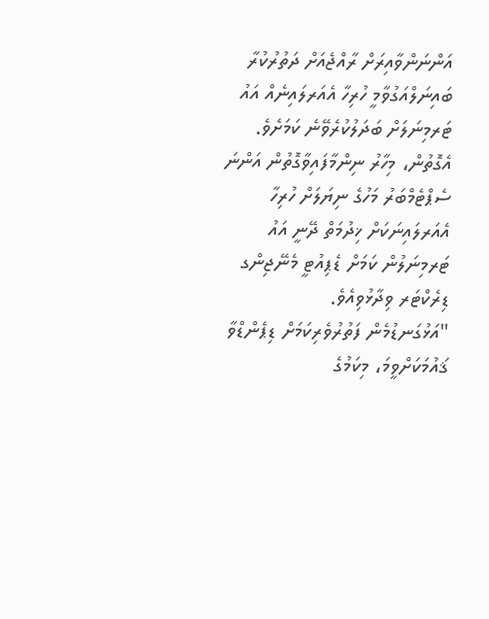އަންނަންވާއިރަށް ރާއްޖެއަށް ދަތުރުކުރާ ބައިނަލްއަގުވާމީ ހުރިހާ އެއަރލައިނެއް އައު ޓަރމިނަލަށް ބަދަލުކުރެވޭނެ ކަމަށެވެ. އެގޮތުން، މިހާރު ނިންމާފައިވާގޮތުން އަންނަ ސެޕްޓެމްބަރު މަހުގެ ނިޔަލަށް ހުރިހާ އެއަރލައިނަކަށް ޚިދުމަތް ދޭނީ އައު ޓަރމިނަލުން ކަމަށް ޑެޕިއުޓީ މެނޭޖިންގ ޑިރެކްޓަރ ވިދާޅުވިއެވެ.
"އަޅުގަނޑުމެން ފަތުރުވެރިކަމަށް ޑިޕެންޑްވާ ޤައުމަކަށްވީމަ، މިކަމުގެ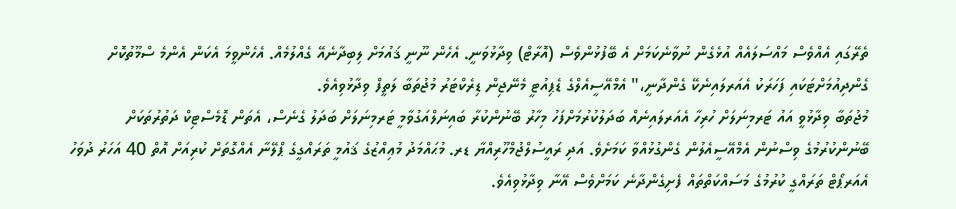ތެރޭގައި އެއްވެސް މައްސަލައެއް އުޅެގެން ނުވާނެކަމަށް އެ ބޭފުޅުންވެސް (އޮރާޓް) ވިދާޅުވަނީ. އެހެން ނޫނީ ޤައުމަށް ލިބިދާނެއޭ ގެއްލުމެއް. އެހެންވީމަ އެކަން އެންމެ ސްމޫތުކޮށް ގެންދިއުމަށްޓަކައި ފަހަރަކު އެއަރލައިނެކޭ ގެންދާނީ،" އެމްއޭސީއެލްގެ ޑެޕިއުޓީ މެނޭޖިން ޑިރެކްޓަރު މުޖުތަބާ ލަތީފް ވިދާޅުވިއެވެ.
މުޖުތަބާ ވިދާޅުވީ އައު ޓަރމިނަލަށް ހުރިހާ އެއަރލައިނެއް ބަދަލުކުރުމަށްފަހު މިހާރު ބޭނުންކުރާ ބައިނަލްއަގުވާމީ ޓަރމިނަލަށް ބަދަލު ގެނެސް، އެތަން ޑޮމެސްޓިކް ދަތުރުތަކަށް ބޭނުންކުރުމުގެ ވިސްނުން އެމްއޭސީއެލުން ގެންގުޅުއްވާ ކަމަށެވެ. އަދި ރައީސުލްޖުމްހޫރިއްޔާ ޑރ. މުޙައްމަދު މުޢިއްޒުގެ ޤައުމީ ތަރައްގީގެ ޕްލޭނާ އެއްގޮތަށް ކުރިއަށް އޮތް 40 އަހަރު ދުވަހު އެއަރޕޯޓް ތަރައްގީ ކުރުމުގެ މަސައްކަތްތައް ފެށިގެންދާނެ ކަމަށްވެސް އޭނާ ވިދާޅުވިއެވެ.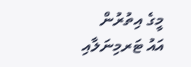މީގެ އިތުރުން އައު ޓަރމިނަލާއި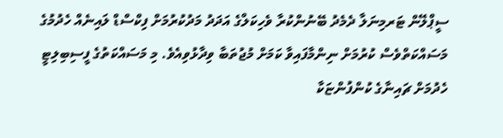ސީޕްލޭން ޓަރމިނަލާ ދެމެދު ބޭނުންކުރާ ވެހިކަލްގެ އަދަދު މަދުކުރުމަށް ފިކްސްޑް ލައިނެއް ހެދުމުގެ މަސައްކަތްވެސް ކުރުމަށް ނިންމާފައިވާ ކަމަށް މުޖުތަބާ ވިދާޅުވިއެވެ. މި މަސައްކަތުގެ ފީސިބިލިޓީ ހެދުމަށް ޗައިނާގެ ކުންފުންޏަކާ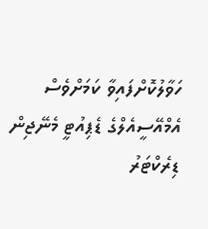ހަވާލުކޮށްފައިވާ ކަމަށްވެސް އެމްއޭސީއެލްގެ ޑެޕިއުޓީ މެނޭޖިން ޑިރެކްޓަރު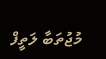މުޖުތަބާ ލަތީފް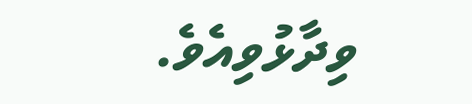ވިދާޅުވިއެވެ.